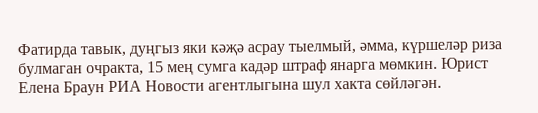Фатирда тавык, дуңгыз яки кәҗә асрау тыелмый, әмма, күршеләр риза булмаган очракта, 15 мең сумга кадәр штраф янарга мөмкин. Юрист Елена Браун РИА Новости агентлыгына шул хакта сөйләгән.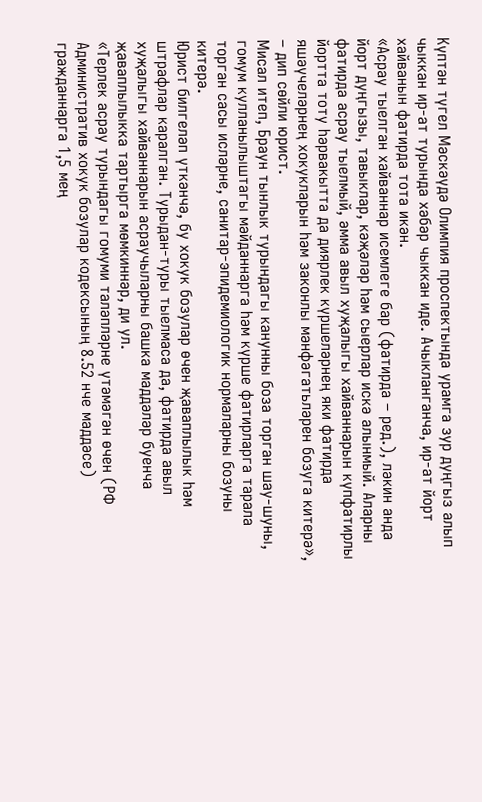Күптән түгел Мәскәүдә Олимпия проспектында урамга зур дуңгыз алып чыккан ир-ат турында хәбәр чыккан иде. Ачыкланганча, ир-ат йорт хайванын фатирда тота икән.
«Асрау тыелган хайваннар исемлеге бар (фатирда – ред.), ләкин анда йорт дуңгызы, тавыклар, кәҗәләр һәм сыерлар искә алынмый. Аларны фатирда асрау тыелмый, әмма авыл хуҗалыгы хайваннарын күпфатирлы йортта тоту һәрвакытта да диярлек күршеләрнең яки фатирда яшәүчеләрнең хокукларын һәм законлы мәнфәгатьләрен бозуга китерә», – дип сөйли юрист.
Мисал итеп, Браун тынлык турындагы канунны боза торган шау-шуны, гомум кулланылыштагы мәйданнарга һәм күрше фатирларга тарала торган сасы исләрне, санитар-эпидемиологик нормаларны бозуны китерә.
Юрист билгеләп үткәнчә, бу хокук бозулар өчен җаваплылык һәм штрафлар каралган. Турыдан-туры тыелмаса да, фатирда авыл хуҗалыгы хайваннарын асраучыларны башка маддәләр буенча җаваплылыкка тартырга мөмкиннәр, ди ул.
«Терлек асрау турындагы гомуми таләпләрне үтәмәгән өчен (РФ Административ хокук бозулар кодексының 8.52 нче маддәсе) гражданнарга 1,5 мең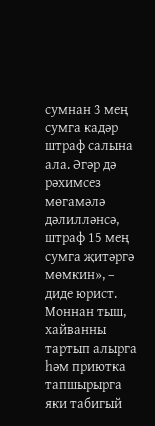сумнан 3 мең сумга кадәр штраф салына ала. Әгәр дә рәхимсез мөгамәлә дәлилләнсә, штраф 15 мең сумга җитәргә мөмкин», – диде юрист.
Моннан тыш, хайванны тартып алырга һәм приютка тапшырырга яки табигый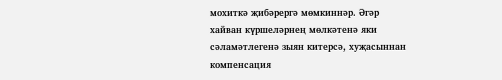мохиткә җибәрергә мөмкиннәр. Әгәр хайван күршеләрнең мөлкәтенә яки сәламәтлегенә зыян китерсә, хуҗасыннан компенсация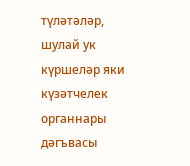түләтәләр, шулай ук күршеләр яки күзәтчелек органнары дәгъвасы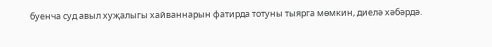буенча суд авыл хуҗалыгы хайваннарын фатирда тотуны тыярга мөмкин, диелә хәбәрдә.